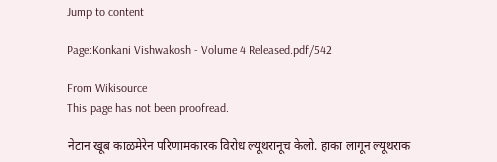Jump to content

Page:Konkani Vishwakosh - Volume 4 Released.pdf/542

From Wikisource
This page has not been proofread.

नेटान खूब काळमेरेन परिणामकारक विरोध ल्यूथरानूच केलो. हाका लागून ल्यूथराक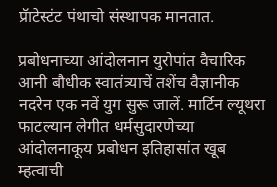प्रॅाटेस्टंट पंथाचो संस्थापक मानतात.

प्रबोधनाच्या आंदोलनान युरोपांत वैचारिक आनी बौधीक स्वातंत्र्याचें तशेंच वैज्ञानीक नदरेन एक नवें युग सुरू जालें. मार्टिन ल्यूथरा फाटल्यान लेगीत धर्मसुदारणेच्या आंदोलनाकूय प्रबोधन इतिहासांत खूब म्हत्वाची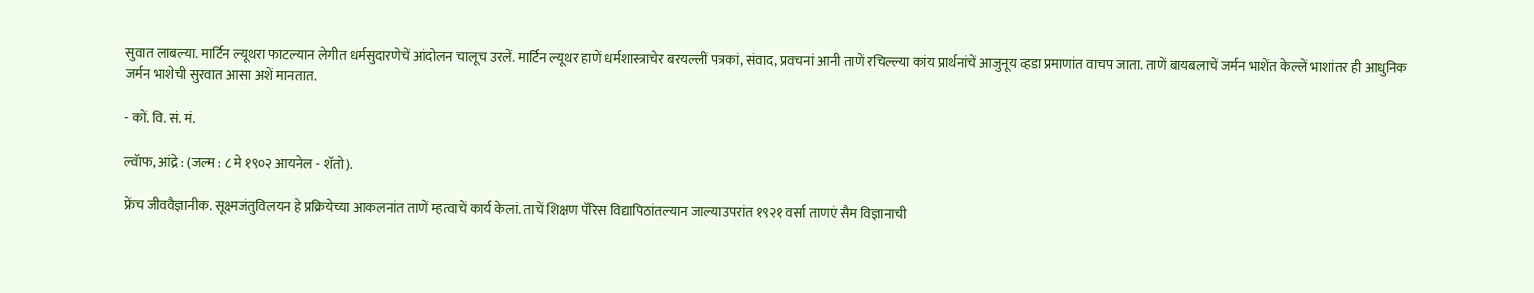सुवात लाबल्या. मार्टिन ल्यूथरा फाटल्यान लेगीत धर्मसुदारणेचें आंदोलन चालूच उरलें. मार्टिन ल्यूथर हाणें धर्मशास्त्राचेर बरयल्लीं पत्रकां, संवाद, प्रवचनां आनी ताणें रचिल्ल्या कांय प्रार्थनांचें आजुनूय व्हडा प्रमाणांत वाचप जाता. ताणें बायबलाचें जर्मन भाशेंत केल्लें भाशांतर ही आधुनिक जर्मन भाशेची सुरवात आसा अशें मानतात.

- कों. वि. सं. मं.

ल्वॅाफ, आंद्रे : (जल्म : ८ मे १९०२ आयनेल - शॅतो).

फ्रेंच जीववैज्ञानीक. सूक्ष्मजंतुविलयन हे प्रक्रियेच्या आकलनांत ताणें म्हत्वाचें कार्य केलां. ताचें शिक्षण पॅरिस विद्यापिठांतल्यान जाल्याउपरांत १९२१ वर्सा ताणएं सैम विज्ञानाची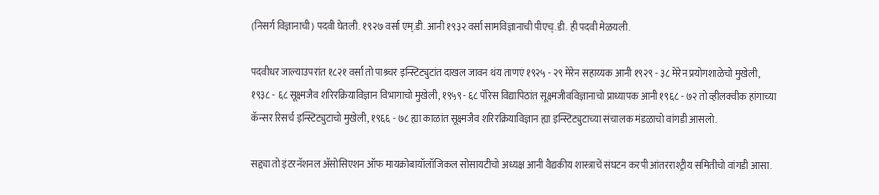(निसर्ग विज्ञानाची) पदवी घेतली. १९२७ वर्सा एम्.डी. आनी १९३२ वर्सा सामविज्ञानाची पीएच्.डी. ही पदवी मेळयली.

पदवीधर जाल्याउपरांत १८२१ वर्सा तो पाश्र्चर इन्स्टिट्युटांत दाखल जावन थंय ताणएं १९२५ - २९ मेरेन सहाय्यक आनी १९२९ - ३८ मेरेन प्रयोगशाळेचो मुखेली, १९३८ - ६८ सूक्ष्मजैव शरिरक्रियाविज्ञान विभागाचो मुखेली, १९५९ - ६८ पॅरिस विद्यापिठांत सूक्ष्मजीवविज्ञानाचो प्राध्यापक आनी १९६८ - ७२ तो व्हीलक्वीक हांगाच्या कॅन्सर रिसर्च इन्स्टिट्युटाचो मुखेली, १९६६ - ७८ ह्या काळांत सूक्ष्मजैव शरिरक्रियाविज्ञान ह्या इन्स्टिट्युटाच्या संचालक मंडळाचो वांगडी आसलो.

सद्द्या तो इंटरनॅशनल ॲसोसिएशन ऑफ मायक्रोबायॉलॉजिकल सोसायटीचो अध्यक्ष आनी वैद्यकीय शास्त्राचें संघटन करपी आंतरराश्ट्रीय समितीचो वांगडी आसा.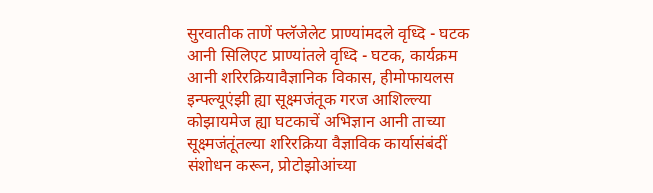सुरवातीक ताणें फ्लॅजेलेट प्राण्यांमदले वृध्दि - घटक आनी सिलिएट प्राण्यांतले वृध्दि - घटक, कार्यक्रम आनी शरिरक्रियावैज्ञानिक विकास, हीमोफायलस इन्फ्ल्यूएंझी ह्या सूक्ष्मजंतूक गरज आशिल्ल्या कोझायमेज ह्या घटकाचें अभिज्ञान आनी ताच्या सूक्ष्मजंतूंतल्या शरिरक्रिया वैज्ञाविक कार्यासंबंदीं संशोधन करून, प्रोटोझोआंच्या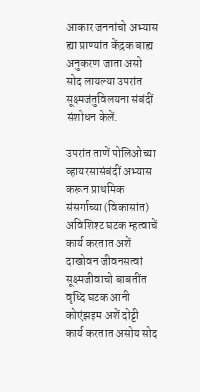आकार जननांचो अभ्यास ह्या प्राण्यांत केंद्रक बाह्य अनुकरण जाता असो सोद लायल्या उपरांत सूक्ष्मजंतुविलयना संबंदीं संशोधन केलें.

उपरांत ताणें पोलिओच्या व्हायरसासंबंदीं अभ्यास करून प्राथमिक संसर्गाच्या (विकासांत) अविशिश्ट घटक म्हत्वाचें कार्य करतात अशें दाखोवन जीवनसत्वां सूक्ष्मजीवाचो बाबतींत वृध्दि घटक आनी कोएंझइम अशें दोट्टी कार्य करतात असोय सोद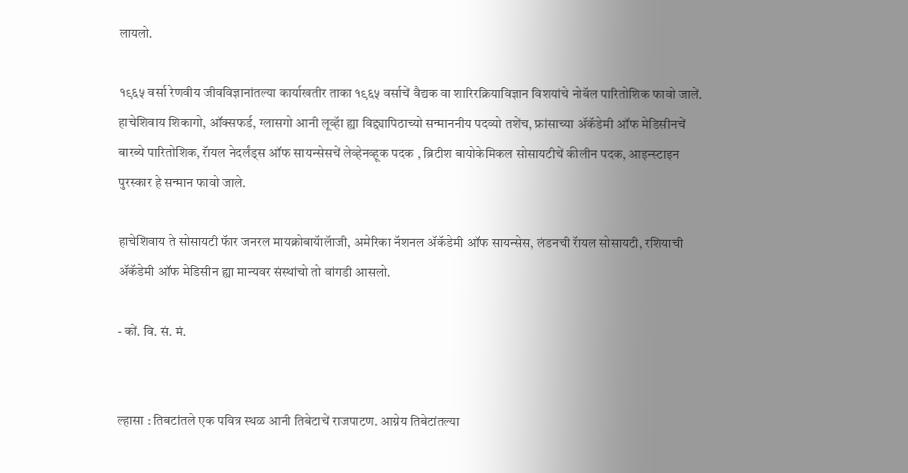लायलो.

१९६५ वर्सा रेणवीय जीवविज्ञानांतल्या कार्याखतीर ताका १९६५ वर्साचें वैद्यक वा शारिरक्रियाविज्ञान विशयांचे नोबॅल पारितोशिक फावो जालें. हाचेशिवाय शिकागो, ऑक्सफर्ड, ग्लासगो आनी लूव्हॅा ह्या विद्द्यापिठाच्यो सन्माननीय पदव्यो तशेंच, फ्रांसाच्या ॲकॅडेमी ऑफ मेडिसीनचें बारब्ये पारितोशिक, रॅायल नेदर्लंड्स ऑफ सायन्सेसचें लेव्हेनव्हूक पदक , ब्रिटीश बायोकेमिकल सोसायटीचें कीलीन पदक, आइन्स्टाइन पुरस्कार हे सन्मान फावो जाले.

हाचेशिवाय ते सोसायटी फॅार जनरल मायक्रोबायॅालॅाजी, अमेरिका नॅशनल ॲकॅडेमी ऑफ सायन्सेस, लंडनची रॅायल सोसायटी, रशियाची ॲकॅडेमी ऑफ मेडिसीन ह्या मान्यवर संस्थांचो तो वांगडी आसलो.

- कों. वि. सं. मं.


ल्हासा : तिबटांतले एक पवित्र स्थळ आनी तिबेटाचें राजपाटण. आग्नेय तिबेटांतल्या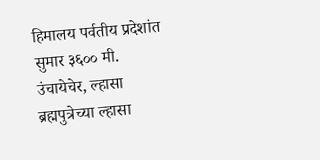हिमालय पर्वतीय प्रदेशांत सुमार ३६०० मी. उंचायेचेर, ल्हासा ब्रह्मपुत्रेच्या ल्हासा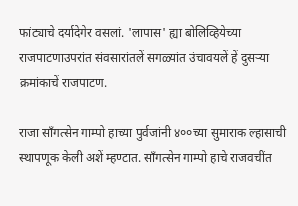फांट्याचे दर्यादेगेर वसलां. 'लापास' ह्या बोलिव्हियेच्या राजपाटणाउपरांत संवसारांतलें सगळ्यांत उंचावयलें हें दुसऱ्या क्रमांकाचें राजपाटण.

राजा साँगत्सेन गाम्पो हाच्या पुर्वजांनी ४००च्या सुमाराक ल्हासाची स्थापणूक केली अशें म्हण्टात. साँगत्सेन गाम्पो हाचे राजवचींत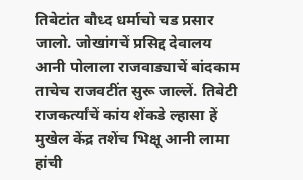तिबेटांत बौध्द धर्माचो चड प्रसार जालो. जोखांगचें प्रसिद्द देवालय आनी पोलाला राजवाड्याचें बांदकाम ताचेच राजवटींत सुरू जाल्लें. तिबेटी राजकर्त्यांचें कांय शेंकडे ल्हासा हें मुखेल केंद्र तशेंच भिक्षू आनी लामा हांची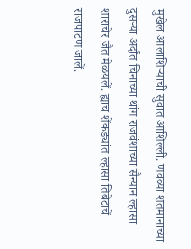मुखेल आलाशिऱ्याची सुवात आशिल्ली. णवव्या शतमानाच्या दुसऱ्या अर्दांत चिनाच्या थांग राजवंशाच्या सैन्यान ल्हासा शाराचेर जैत मेळयलें. ह्याच शेंकड्यांत ल्हासा तिबेटाचें राजपाटण जालें.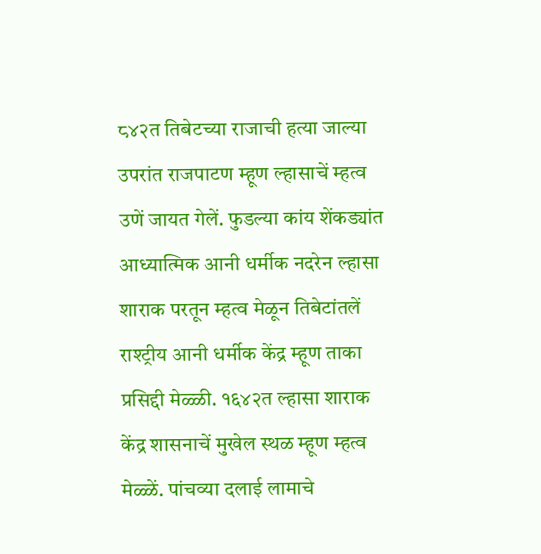८४२त तिबेटच्या राजाची हत्या जाल्या उपरांत राजपाटण म्हूण ल्हासाचें म्हत्व उणें जायत गेलें. फुडल्या कांय शेंकड्यांत आध्यात्मिक आनी धर्मीक नदरेन ल्हासा शाराक परतून म्हत्व मेळून तिबेटांतलें राश्ट्रीय आनी धर्मीक केंद्र म्हूण ताका प्रसिद्दी मेळ्ळी. १६४२त ल्हासा शाराक केंद्र शासनाचें मुखेल स्थळ म्हूण म्हत्व मेळ्ळें. पांचव्या दलाई लामाचे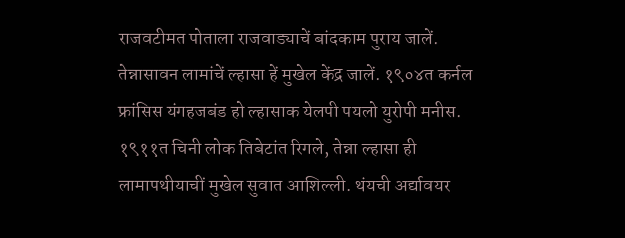राजवटीमत पोताला राजवाड्याचें बांदकाम पुराय जालें. तेन्नासावन लामांचें ल्हासा हें मुखेल केंद्र जालें. १९०४त कर्नल फ्रांसिस यंगहजबंड हो ल्हासाक येलपी पयलो युरोपी मनीस. १९११त चिनी लोक तिबेटांत रिगले, तेन्ना ल्हासा ही लामापथीयाचीं मुखेल सुवात आशिल्ली. थंयची अर्द्यावयर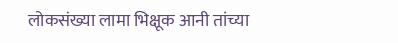लोकसंख्या लामा भिक्षूक आनी तांच्या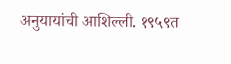अनुयायांची आशिल्ली. १९५९त